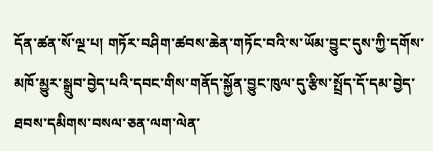དོན་ཚན་སོ་ལྔ་པ། གཏོར་བཤིག་ཚབས་ཆེན་གཏོང་བའི་ས་ཡོམ་བྱུང་དུས་ཀྱི་དགོས་མཁོ་མྱུར་སྒྲུབ་བྱེད་པའི་དབང་གིས་གནོད་སྐྱོན་བྱུང་ཁུལ་དུ་རྩིས་སྤྲོད་དོ་དམ་བྱེད་ཐབས་དམིགས་བསལ་ཅན་ལག་ལེན་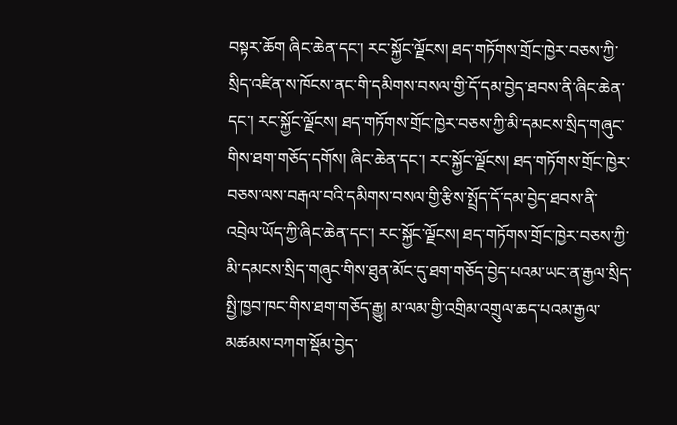བསྟར་ཆོག ཞིང་ཆེན་དང་། རང་སྐྱོང་ལྗོངས། ཐད་གཏོགས་གྲོང་ཁྱེར་བཅས་ཀྱི་སྲིད་འཛིན་ས་ཁོངས་ནང་གི་དམིགས་བསལ་གྱི་དོ་དམ་བྱེད་ཐབས་ནི་ཞིང་ཆེན་དང་། རང་སྐྱོང་ལྗོངས། ཐད་གཏོགས་གྲོང་ཁྱེར་བཅས་ཀྱི་མི་དམངས་སྲིད་གཞུང་གིས་ཐག་གཅོད་དགོས། ཞིང་ཆེན་དང་། རང་སྐྱོང་ལྗོངས། ཐད་གཏོགས་གྲོང་ཁྱེར་བཅས་ལས་བརྒལ་བའི་དམིགས་བསལ་གྱི་རྩིས་སྤྲོད་དོ་དམ་བྱེད་ཐབས་ནི་འབྲེལ་ཡོད་ཀྱི་ཞིང་ཆེན་དང་། རང་སྐྱོང་ལྗོངས། ཐད་གཏོགས་གྲོང་ཁྱེར་བཅས་ཀྱི་མི་དམངས་སྲིད་གཞུང་གིས་ཐུན་མོང་དུ་ཐག་གཅོད་བྱེད་པའམ་ཡང་ན་རྒྱལ་སྲིད་སྤྱི་ཁྱབ་ཁང་གིས་ཐག་གཅོད་རྒྱུ། མ་ལམ་གྱི་འགྲིམ་འགྲུལ་ཆད་པའམ་རྒྱལ་མཚམས་བཀག་སྡོམ་བྱེད་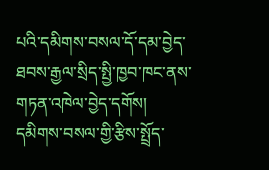པའི་དམིགས་བསལ་དོ་དམ་བྱེད་ཐབས་རྒྱལ་སྲིད་སྤྱི་ཁྱབ་ཁང་ནས་གཏན་འཁེལ་བྱེད་དགོས།
དམིགས་བསལ་གྱི་རྩིས་སྤྲོད་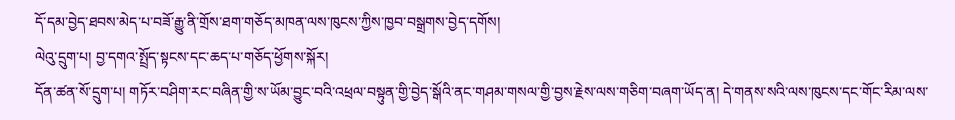དོ་དམ་བྱེད་ཐབས་མེད་པ་བཟོ་རྒྱུ་ནི་གྲོས་ཐག་གཅོད་མཁན་ལས་ཁུངས་ཀྱིས་ཁྱབ་བསྒྲགས་བྱེད་དགོས།
ལེའུ་དྲུག་པ། བྱ་དགའ་སྤྲོད་སྟངས་དང་ཆད་པ་གཅོད་ཕྱོགས་སྐོར།
དོན་ཚན་སོ་དྲུག་པ། གཏོར་བཤིག་རང་བཞིན་གྱི་ས་ཡོམ་བྱུང་བའི་འཕྲལ་བསྟུན་གྱི་བྱེད་སྒོའི་ནང་གཤམ་གསལ་གྱི་བྱས་རྗེས་ལས་གཅིག་བཞག་ཡོད་ན། དེ་གནས་སའི་ལས་ཁུངས་དང་གོང་རིམ་ལས་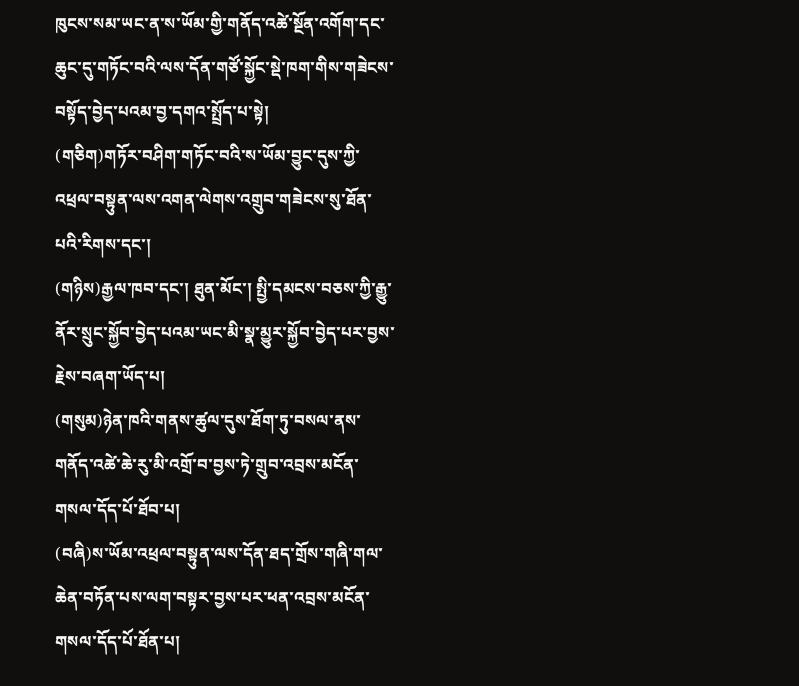ཁུངས་སམ་ཡང་ན་ས་ཡོམ་གྱི་གནོད་འཚེ་སྔོན་འགོག་དང་ཆུང་དུ་གཏོང་བའི་ལས་དོན་གཙོ་སྐྱོང་སྡེ་ཁག་གིས་གཟེངས་བསྟོད་བྱེད་པའམ་བྱ་དགའ་སྤྲོད་པ་སྟེ།
(གཅིག)གཏོར་བཤིག་གཏོང་བའི་ས་ཡོམ་བྱུང་དུས་ཀྱི་འཕྲལ་བསྟུན་ལས་འགན་ལེགས་འགྲུབ་གཟེངས་སུ་ཐོན་པའི་རིགས་དང་།
(གཉིས)རྒྱལ་ཁབ་དང་། ཐུན་མོང་། སྤྱི་དམངས་བཅས་ཀྱི་རྒྱུ་ནོར་སྲུང་སྐྱོབ་བྱེད་པའམ་ཡང་མི་སྣ་མྱུར་སྐྱོབ་བྱེད་པར་བྱས་རྗེས་བཞག་ཡོད་པ།
(གསུམ)ཉེན་ཁའི་གནས་ཚུལ་དུས་ཐོག་ཏུ་བསལ་ནས་གནོད་འཚེ་ཆེ་རུ་མི་འགྲོ་བ་བྱས་ཏེ་གྲུབ་འབྲས་མངོན་གསལ་དོད་པོ་ཐོབ་པ།
(བཞི)ས་ཡོམ་འཕྲལ་བསྟུན་ལས་དོན་ཐད་གྲོས་གཞི་གལ་ཆེན་བཏོན་པས་ལག་བསྟར་བྱས་པར་ཕན་འབྲས་མངོན་གསལ་དོད་པོ་ཐོན་པ།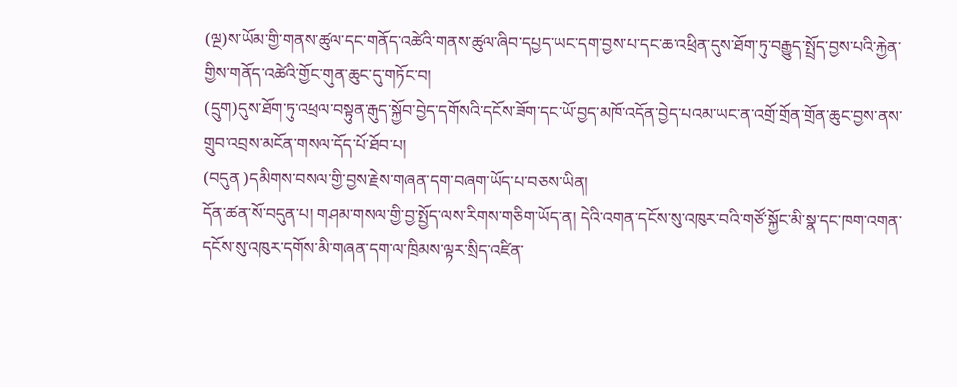(ལྔ)ས་ཡོམ་གྱི་གནས་ཚུལ་དང་གནོད་འཚེའི་གནས་ཚུལ་ཞིབ་དཔྱད་ཡང་དག་བྱས་པ་དང་ཆ་འཕྲིན་དུས་ཐོག་ཏུ་བརྒྱུད་སྤྲོད་བྱས་པའི་རྐྱེན་གྱིས་གནོད་འཚེའི་གྱོང་གུན་ཆུང་དུ་གཏོང་བ།
(དྲུག)དུས་ཐོག་ཏུ་འཕྲལ་བསྟུན་རྒུད་སྐྱོབ་བྱེད་དགོསའི་དངོས་ཟོག་དང་ཡོ་བྱད་མཁོ་འདོན་བྱེད་པའམ་ཡང་ན་འགྲོ་གྲོན་གྲོན་ཆུང་བྱས་ནས་གྲུབ་འབྲས་མངོན་གསལ་དོད་པོ་ཐོབ་པ།
(བདུན )དམིགས་བསལ་གྱི་བྱས་རྗེས་གཞན་དག་བཞག་ཡོད་པ་བཅས་ཡིན།
དོན་ཚན་སོ་བདུན་པ། གཤམ་གསལ་གྱི་བྱ་སྤྱོད་ལས་རིགས་གཅིག་ཡོད་ན། དེའི་འགན་དངོས་སུ་འཁུར་བའི་གཙོ་སྐྱོང་མི་སྣ་དང་ཁག་འགན་དངོས་སུ་འཁུར་དགོས་མི་གཞན་དག་ལ་ཁྲིམས་ལྟར་སྲིད་འཛིན་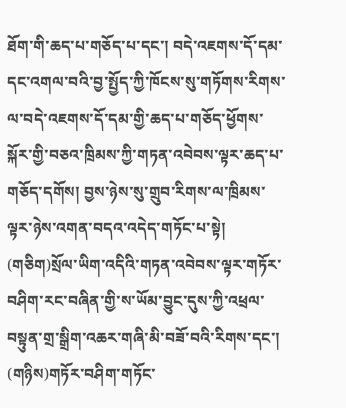ཐོག་གི་ཆད་པ་གཅོད་པ་དང་། བདེ་འཇགས་དོ་དམ་དང་འགལ་བའི་བྱ་སྤྱོད་ཀྱི་ཁོངས་སུ་གཏོགས་རིགས་ལ་བདེ་འཇགས་དོ་དམ་གྱི་ཆད་པ་གཅོད་ཕྱོགས་སྐོར་གྱི་བཅའ་ཁྲིམས་ཀྱི་གཏན་འབེབས་ལྟར་ཆད་པ་གཅོད་དགོས། བྱས་ཉེས་སུ་གྲུབ་རིགས་ལ་ཁྲིམས་ལྟར་ཉེས་འགན་བདའ་འདེད་གཏོང་པ་སྟེ།
(གཅིག)སྲོལ་ཡིག་འདིའི་གཏན་འབེབས་ལྟར་གཏོར་བཤིག་རང་བཞིན་གྱི་ས་ཡོམ་བྱུང་དུས་ཀྱི་འཕྲལ་བསྟུན་གྲ་སྒྲིག་འཆར་གཞི་མི་བཟོ་བའི་རིགས་དང་།
(གཉིས)གཏོར་བཤིག་གཏོང་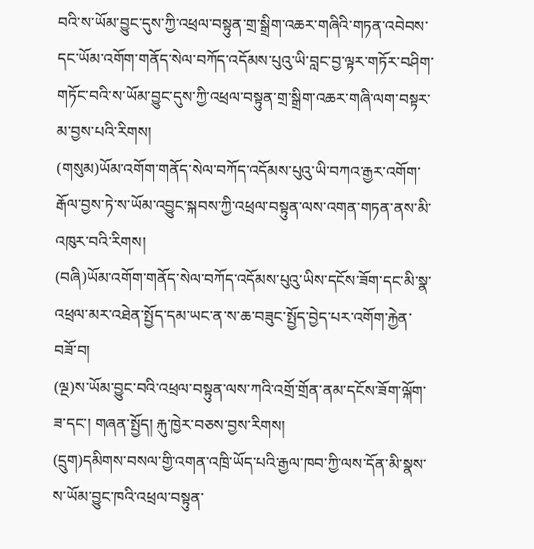བའི་ས་ཡོམ་བྱུང་དུས་ཀྱི་འཕྲལ་བསྟུན་གྲ་སྒྲིག་འཆར་གཞིའི་གཏན་འབེབས་དང་ཡོམ་འགོག་གནོད་སེལ་བཀོད་འདོམས་པུའུ་ཡི་བླང་བྱ་ལྟར་གཏོར་བཤིག་གཏོང་བའི་ས་ཡོམ་བྱུང་དུས་ཀྱི་འཕྲལ་བསྟུན་གྲ་སྒྲིག་འཆར་གཞི་ལག་བསྟར་མ་བྱས་པའི་རིགས།
(གསུམ)ཡོམ་འགོག་གནོད་སེལ་བཀོད་འདོམས་པུའུ་ཡི་བཀའ་རྒྱར་འགོག་རྒོལ་བྱས་ཏེ་ས་ཡོམ་འབྱུང་སྐབས་ཀྱི་འཕྲལ་བསྟུན་ལས་འགན་གཏན་ནས་མི་འཁུར་བའི་རིགས།
(བཞི)ཡོམ་འགོག་གནོད་སེལ་བཀོད་འདོམས་པུའུ་ཡིས་དངོས་ཟོག་དང་མི་སྣ་འཕྲལ་མར་འཐེན་སྤྱོད་དམ་ཡང་ན་ས་ཆ་བཟུང་སྤྱོད་བྱེད་པར་འགོག་རྐྱེན་བཟོ་བ།
(ལྔ)ས་ཡོམ་བྱུང་བའི་འཕྲལ་བསྟུན་ལས་ཀའི་འགྲོ་གྲོན་ནམ་དངོས་ཟོག་ལྐོག་ཟ་དང་། གཞན་སྤྱོད། རྐུ་ཁྱེར་བཅས་བྱས་རིགས།
(དྲུག)དམིགས་བསལ་གྱི་འགན་འཁྲི་ཡོད་པའི་རྒྱལ་ཁབ་ཀྱི་ལས་དོན་མི་སྣས་ས་ཡོམ་བྱུང་ཁའི་འཕྲལ་བསྟུན་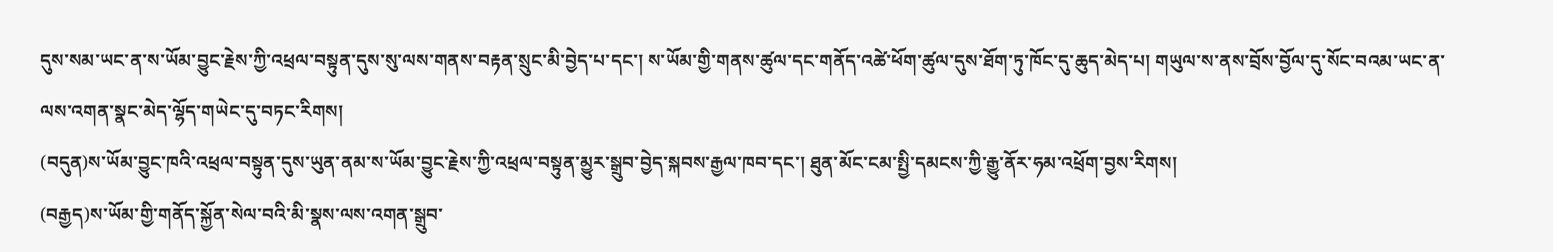དུས་སམ་ཡང་ན་ས་ཡོམ་བྱུང་རྗེས་ཀྱི་འཕྲལ་བསྟུན་དུས་སུ་ལས་གནས་བརྟན་སྲུང་མི་བྱེད་པ་དང་། ས་ཡོམ་གྱི་གནས་ཚུལ་དང་གནོད་འཚེ་ཕོག་ཚུལ་དུས་ཐོག་ཏུ་ཁོང་དུ་ཆུད་མེད་པ། གཡུལ་ས་ནས་བྲོས་བྱོལ་དུ་སོང་བའམ་ཡང་ན་ལས་འགན་སྣང་མེད་ལྷོད་གཡེང་དུ་བཏང་རིགས།
(བདུན)ས་ཡོམ་བྱུང་ཁའི་འཕྲལ་བསྟུན་དུས་ཡུན་ནམ་ས་ཡོམ་བྱུང་རྗེས་ཀྱི་འཕྲལ་བསྟུན་མྱུར་སྒྲུབ་བྱེད་སྐབས་རྒྱལ་ཁབ་དང་། ཐུན་མོང་ངམ་སྤྱི་དམངས་ཀྱི་རྒྱུ་ནོར་ཧམ་འཕྲོག་བྱས་རིགས།
(བརྒྱད)ས་ཡོམ་གྱི་གནོད་སྐྱོན་སེལ་བའི་མི་སྣས་ལས་འགན་སྒྲུབ་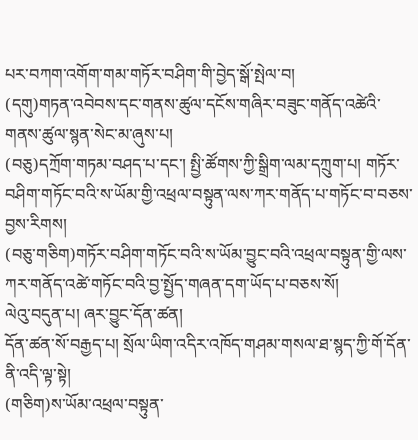པར་བཀག་འགོག་གམ་གཏོར་བཤིག་གི་བྱེད་སྒོ་སྤེལ་བ།
(དགུ)གཏན་འབེབས་དང་གནས་ཚུལ་དངོས་གཞིར་བཟུང་གནོད་འཚེའི་གནས་ཚུལ་སྙན་སེང་མ་ཞུས་པ།
(བཅུ)དཀྲོག་གཏམ་བཤད་པ་དང་། སྤྱི་ཚོགས་ཀྱི་སྒྲིག་ལམ་དཀྲུག་པ། གཏོར་བཤིག་གཏོང་བའི་ས་ཡོམ་གྱི་འཕྲལ་བསྟུན་ལས་ཀར་གནོད་པ་གཏོང་བ་བཅས་བྱས་རིགས།
(བཅུ་གཅིག)གཏོར་བཤིག་གཏོང་བའི་ས་ཡོམ་བྱུང་བའི་འཕྲལ་བསྟུན་གྱི་ལས་ཀར་གནོད་འཚེ་གཏོང་བའི་བྱ་སྤྱོད་གཞན་དག་ཡོད་པ་བཅས་སོ།
ལེའུ་བདུན་པ། ཞར་བྱུང་དོན་ཚན།
དོན་ཚན་སོ་བརྒྱད་པ། སྲོལ་ཡིག་འདིར་འཁོད་གཤམ་གསལ་ཐ་སྙད་ཀྱི་གོ་དོན་ནི་འདི་ལྟ་སྟེ།
(གཅིག)ས་ཡོམ་འཕྲལ་བསྟུན་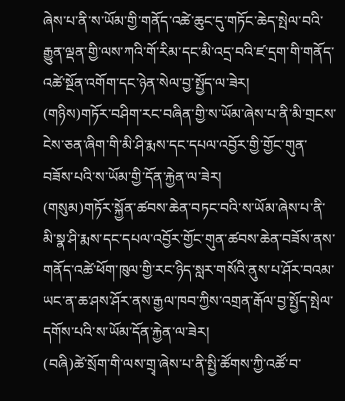ཞེས་པ་ནི་ས་ཡོམ་གྱི་གནོད་འཚེ་ཆུང་དུ་གཏོང་ཆེད་སྤེལ་བའི་རྒྱུན་ལྡན་གྱི་ལས་ཀའི་གོ་རིམ་དང་མི་འདྲ་བའི་ཛ་དྲག་གི་གནོད་འཚེ་སྔོན་འགོག་དང་ཉེན་སེལ་བྱ་སྤྱོད་ལ་ཟེར།
(གཉིས)གཏོར་བཤིག་རང་བཞིན་གྱི་ས་ཡོམ་ཞེས་པ་ནི་མི་གྲངས་ངེས་ཅན་ཞིག་གི་མི་ཤི་རྨས་དང་དཔལ་འབྱོར་གྱི་གྱོང་གུན་བཟོས་པའི་ས་ཡོམ་གྱི་དོན་རྐྱེན་ལ་ཟེར།
(གསུམ)གཏོར་སྐྱོན་ཚབས་ཆེན་བཏང་བའི་ས་ཡོམ་ཞེས་པ་ནི་མི་སྣ་ཤི་རྨས་དང་དཔལ་འབྱོར་གྱོང་གུན་ཚབས་ཆེན་བཟོས་ནས་གནོད་འཚེ་ཕོག་ཁུལ་གྱི་རང་ཉིད་སླར་གསོའི་ནུས་པ་ཤོར་བའམ་ཡང་ན་ཆ་ཤས་ཤོར་ནས་རྒྱལ་ཁབ་ཀྱིས་འགྲན་རྒོལ་བྱ་སྤྱོད་སྤེལ་དགོས་པའི་ས་ཡོམ་དོན་རྐྱེན་ལ་ཟེར།
(བཞི)ཚེ་སྲོག་གི་ལས་གྲྭ་ཞེས་པ་ནི་སྤྱི་ཚོགས་ཀྱི་འཚོ་བ་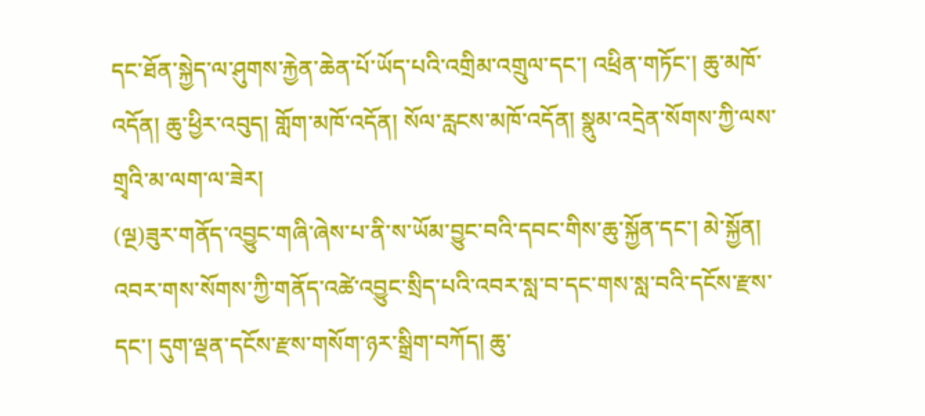དང་ཐོན་སྐྱེད་ལ་ཤུགས་རྐྱེན་ཆེན་པོ་ཡོད་པའི་འགྲིམ་འགྲུལ་དང་། འཕྲིན་གཏོང་། ཆུ་མཁོ་འདོན། ཆུ་ཕྱིར་འབུད། གློག་མཁོ་འདོན། སོལ་རླངས་མཁོ་འདོན། སྣུམ་འདྲེན་སོགས་ཀྱི་ལས་གྲྭའི་མ་ལག་ལ་ཟེར།
(ལྔ)ཟུར་གནོད་འབྱུང་གཞི་ཞེས་པ་ནི་ས་ཡོམ་བྱུང་བའི་དབང་གིས་ཆུ་སྐྱོན་དང་། མེ་སྐྱོན། འབར་གས་སོགས་ཀྱི་གནོད་འཚེ་འབྱུང་སྲིད་པའི་འབར་སླ་བ་དང་གས་སླ་བའི་དངོས་རྫས་དང་། དུག་ལྡན་དངོས་རྫས་གསོག་ཉར་སྒྲིག་བཀོད། ཆུ་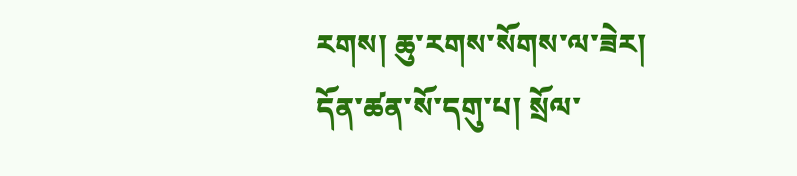རགས། ཆུ་རགས་སོགས་ལ་ཟེར།
དོན་ཚན་སོ་དགུ་པ། སྲོལ་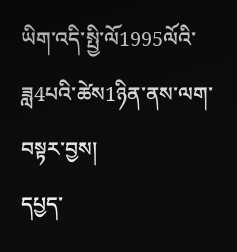ཡིག་འདི་སྤྱི་ལོ1995ལོའི་ཟླ4པའི་ཚེས1ཉིན་ནས་ལག་བསྟར་བྱས།
དཔྱད་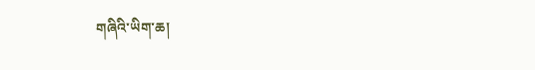གཞིའི་ཡིག་ཆ།